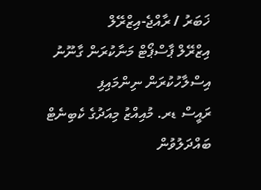ޚަބަރު / ރާއްޖެ-އިޒްރޭލް
އިޒްރޭލް ޕާސްޕޯޓް މަނާކުރަން ގާނޫނު އިސްލާހުކުރަން ނިންމައިފި
ރައީސް ޑރ. މުއިއްޒު މިއަދުގެ ކެބިނެޓް ބައްދަލުވުން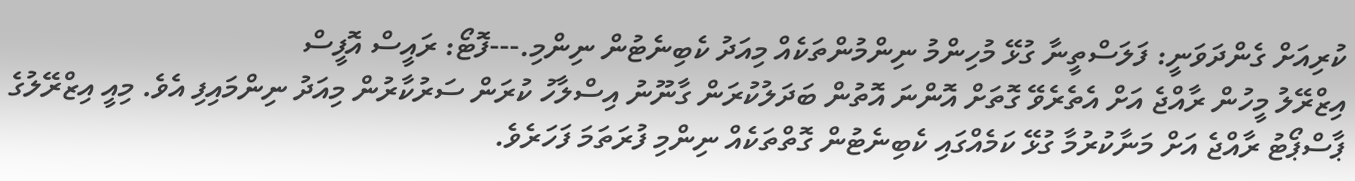ކުރިއަށް ގެންދަވަނީ: ފަލަސްތީނާ ގުޅޭ މުހިންމު ނިންމުންތަކެއް މިއަދު ކެބިނެޓުން ނިންމި.---ފޮޓޯ: ރައީސް އޮފީސް
އިޒްރޭލު މީހުން ރާއްޖެ އަށް އެތެރެވޭ ގޮތަށް އޮންނަ އޮތުން ބަދަލުކުރަން ގާނޫނު އިސްލާހު ކުރަން ސަރުކާރުން މިއަދު ނިންމައިފި އެވެ. މިއީ އިޒްރޭލުގެ ޕާސްޕޯޓު ރާއްޖެ އަށް މަނާކުރުމާ ގުޅޭ ކަމެއްގައި ކެބިނެޓުން ގޮތްތަކެއް ނިންމި ފުރަތަމަ ފަހަރެވެ.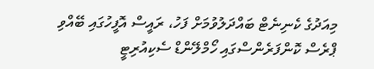މިއަދުގެ ކެނިނެޓް ބައްދަލުވުމަށް ފަހު، ރައީސް އޮފީހުގައި ބޭއްވި ޕްރެސް ކޮންފަރެންސްގައި ހޯމްލޭންޑް ސެކިއުރިޓީ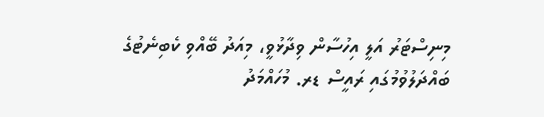މިނިސްޓަރު އަލީ އިހުސާން ވިދާޅުވީ، މިއަދު ބޭއްވި ކެބިނެޓުގެ ބައްދަލުވުމުގައި ރައީސް ޑރ. މުހައްމަދު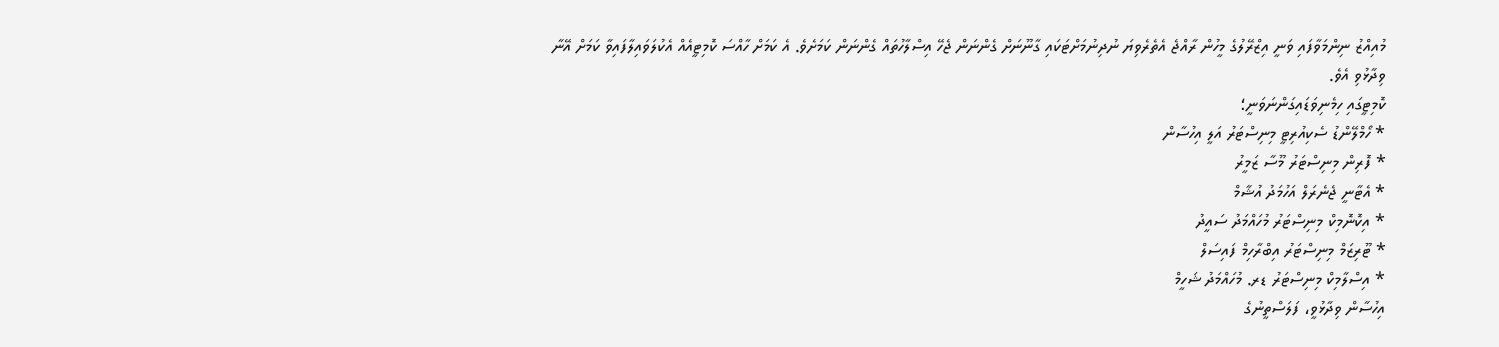މުއިއްޒު ނިންމަވާފައި ވަނީ އިޒްރޭލުގެ މީހުން ރާއްޖެ އެތެރެވިޔަ ނުދިނުމަށްޓަކައި ގާނޫނަށް ގެންނަން ޖެހޭ އިސްލާހުތައް ގެންނަން ކަމަށެވެ. އެ ކަމަށް ހާއްސަ ކޮމިޓީއެއް އެކުލަވައިލާފައިވާ ކަމަށް އޭނާ ވިދާޅުވި އެވެ.
ކޮމިޓީގައި ހިމެނިވަޑައިގަންނަވަނީ؛
* ހޯމްލޭންޑު ސެކިއުރިޓީ މިނިސްޓަރު އަލީ އިހުސާން
* ފޮރިން މިނިސްޓަރު މޫސާ ޒަމީރު
* އެޓާނީ ޖެނެރަލް އަހުމަދު އުޝާމް
* އިކޮނޮމިކް މިނިސްޓަރު މުހައްމަދު ސައީދު
* ޓޫރިޒަމް މިނިސްޓަރު އިބްރާހިމް ފައިސަލް
* އިސްލާމިކް މިނިސްޓަރު ޑރ. މުހައްމަދު ޝަހީމް
އިހުސާން ވިދާޅުވީ، ފަލަސްތީނުގެ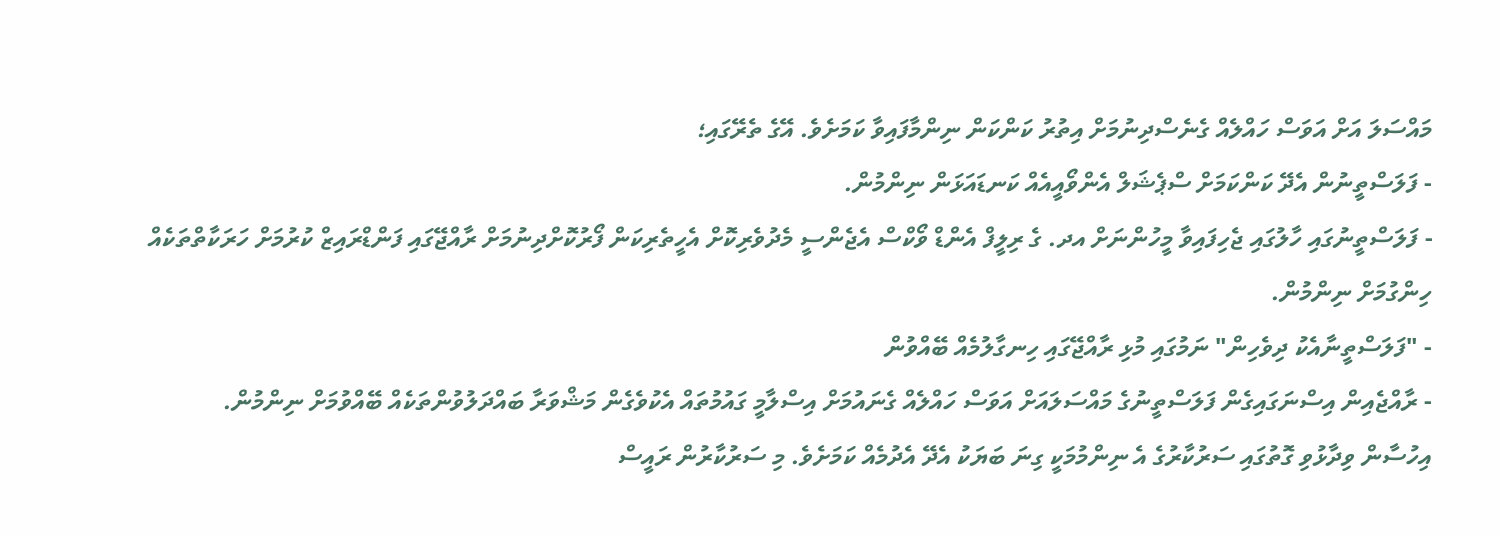މައްސަލަ އަށް އަވަސް ހައްލެއް ގެނެސްދިނުމަށް އިތުރު ކަންކަން ނިންމާފައިވާ ކަމަށެވެ. އޭގެ ތެރޭގައި؛
- ފަލަސްތީނުން އެދޭ ކަންކަމަށް ސްޕެޝަލް އެންވޯއީއެއް ކަނޑައަޅަން ނިންމުން.
- ފަލަސްތީނުގައި ހާލުގައި ޖެހިފައިވާ މީހުންނަށް އދ. ގެ ރިލީފް އެންޑް ވޯކްސް އެޖެންސީ މެދުވެރިކޮށް އެހީތެރިކަން ފޯރުކޮށްދިނުމަށް ރާއްޖޭގައި ފަންޑްރައިޒް ކުރުމަށް ހަރަކާތްތަކެއް ހިންގުމަށް ނިންމުން.
- "ފަލަސްތީނާއެކު ދިވެހިން" ނަމުގައި މުޅި ރާއްޖޭގައި ހިނގާލުމެއް ބޭއްވުން
- ރާއްޖެއިން އިސްނަގައިގެން ފަލަސްތީނުގެ މައްސަލައަށް އަވަސް ހައްލެއް ގެނައުމަށް އިސްލާމީ ގައުމުތައް އެކުވެގެން މަޝްވަރާ ބައްދަލުވުންތަކެއް ބޭއްވުމަށް ނިންމުން.
އިހުސާން ވިދާޅުވި ގޮތުގައި ސަރުކާރުގެ އެ ނިންމުމަކީ ގިނަ ބަޔަކު އެދޭ އެދުމެއް ކަމަށެވެ. މި ސަރުކާރުން ރައީސް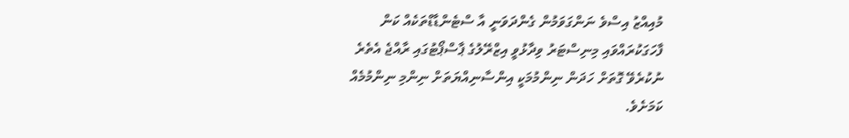މުއިއްޒު އިސްވެ ނަންގަވަމުން ގެންދަވަނީ އާ ސްޓެންޑާޑްތަކެއް ކަން ފާހަގަކުރައްވައި މިނިސްޓަރު ވިދާޅުވީ އިޒްރޭލުގެ ޕާސްޕޯޓުގައި ރާއްޖެ އެތެރެ ނުކުރެވޭ ގޮތަށް ހަދަން ނިންމުމަކީ އިންސާނިއްޔަތަށް ނިންމި ނިންމުމެއް ކަމަށެވެ.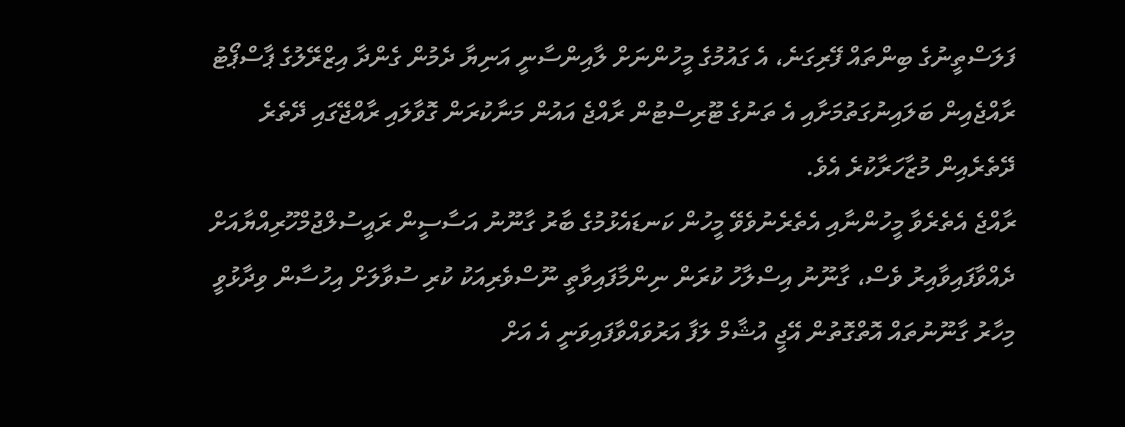ފަލަސްތީނުގެ ބިންތައް ފޭރިގަނެ، އެ ގައުމުގެ މީހުންނަށް ލާއިންސާނީ އަނިޔާ ދެމުން ގެންދާ އިޒްރޭލުގެ ޕާސްޕޯޓު ރާއްޖެއިން ބަލައިނުގަތުމަށާއި އެ ތަނުގެ ޓޫރިސްޓުން ރާއްޖެ އައުން މަނާކުރަން ގޮވާލައި ރާއްޖޭގައި ދޭތެރެ ދޭތެރެއިން މުޒާހަރާކުރެ އެވެ.
ރާއްޖެ އެތެރެވާ މީހުންނާއި އެތެރެނުވެވޭ މީހުން ކަނޑައެޅުމުގެ ބާރު ގާނޫނު އަސާސީން ރައީސުލްޖުމްހޫރިއްޔާއަށް ދެއްވާފައިވާއިރު ވެސް، ގާނޫނު އިސްލާހު ކުރަން ނިންމާފައިވާތީ ނޫސްވެރިއަކު ކުރި ސުވާލަށް އިހުސާން ވިދާޅުވީ މިހާރު ގާނޫނުތައް އޮތްގޮތުން އޭޖީ އުޝާމް ލަފާ އަރުވައްވާފައިވަނީ އެ އަށް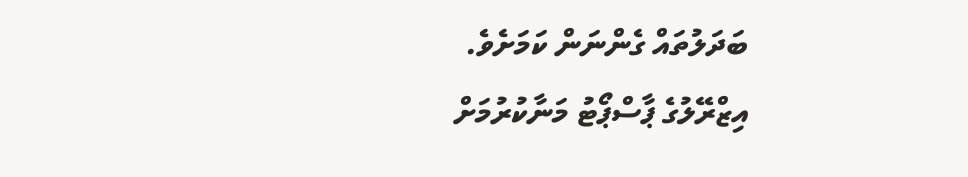ބަދަލުތައް ގެންނަން ކަމަށެވެ.
އިޒްރޭލުގެ ޕާސްޕޯޓު މަނާކުރުމަށް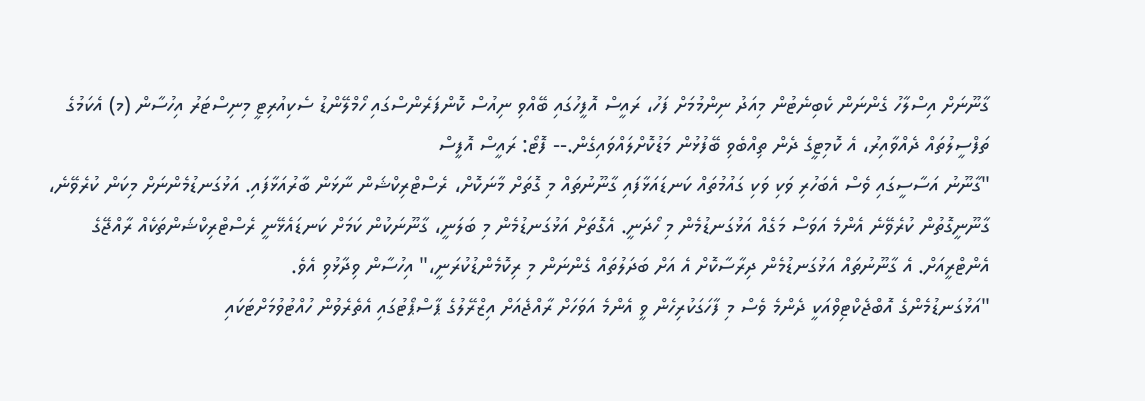ގާނޫނަށް އިސްލާހު ގެންނަން ކެބިނެޓުން މިއަދު ނިންމުމަށް ފަހު، ރައީސް އޮފީހުގައި ބޭއްވި ނިއުސް ކޮންފަރެންސްގައި ހޯމްލޭންޑު ސެކިއުރިޓީ މިނިސްޓަރު އިހުސާން (މ) އެކަމުގެ ތަފްސީލުތައް ދެއްވާއިރު، އެ ކޮމިޓީގެ ދެން ތިއްބެވި ބޭފުޅުން މަޑުކޮށްލައްވައިގެން.-- ފޮޓޯ: ރައީސް އޮފީސް
"ގާނޫނު އަސާސީގައި ވެސް އެބަހުރި ވަކި ވަކި ގައުމުތައް ކަނޑައަޅާފައި ގާނޫނުތައް މި ގޮތަށް މާނަކޮށް، ރެސްޓްރިކްޝަން ނާޅަން ބާރުއަޅާފައި. އަޅުގަނޑުމެންނަށް މިކަން ކުރެވޭނެ، ގާނޫނީގޮތުން ކުރެވޭނެ އެންމެ އަވަސް މަގެއް އަޅުގަނޑުމެން މި ހޯދަނީ. އެގޮތަށް އަޅުގަނޑުމެން މި ބަލަނީ، ގާނޫނަކުން ކަމަށް ކަނޑައެޅޭނީ ރެސްޓްރިކްޝަންތަކެއް ރާއްޖޭގެ އެންޓްރީއަށް. އެ ގާނޫނުތައް އަޅުގަނޑުމެން ދިރާސާކޮށް އެ އަށް ބަދަލުތައް ގެންނަން މި ރިކޮމެންޑުކުރަނީ،" އިހުސާން ވިދާޅުވި އެވެ.
"އަޅުގަނޑުމެންގެ އޮބްޖެކްޓިވްއަކީ ދެންމެ ވެސް މި ފާހަގަކުރިހެން ވީ އެންމެ އަވަހަށް ރާއްޖެއަށް އިޒްރޭލުގެ ޕާސްޕޯޓުގައި އެތެރެވުން ހުއްޓުވުމަށްޓަކައި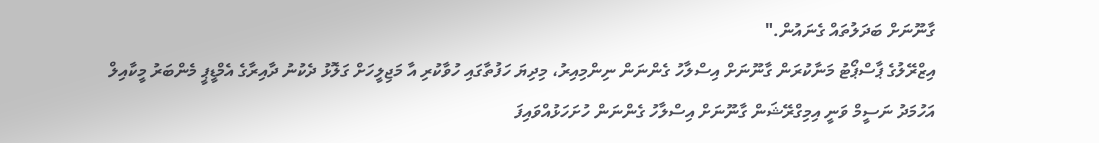ގާނޫނަށް ބަދަލުތައް ގެނައުން."
އިޒްރޭލުގެ ޕާސްޕޯޓު މަނާކުރަން ގާނޫނަށް އިސްލާހު ގެންނަން ނިންމިއިރު، މިދިޔަ ހަފުތާގައި ހުވާކުރި އާ މަޖިލީހަށް ގަލޮޅު ދެކުނު ދާއިރާގެ އެމްޑީޕީ މެންބަރު މީކާއިލް އަހުމަދު ނަސީމް ވަނީ އިމިގްރޭޝަން ގާނޫނަށް އިސްލާހު ގެންނަން ހުށަހަޅުއްވައިފަ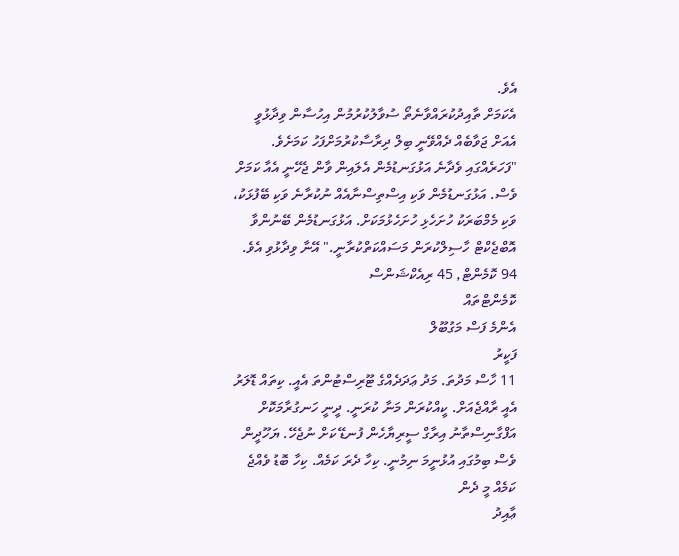އެވެ.
އެކަމަށް ތާއިދުކުރައްވާނެތޯ ސުވާލުކުރުމުން އިހުސާން ވިދާޅުވީ އެއަށް ޖަވާބެއް ދެއްވޭނީ ބިލް ދިރާސާކުރުމަށްފަހު ކަމަށެވެ.
"ފަހަރެއްގައި ވެދާނެ އަޅުގަނޑުމެން އެލައިން ވާން ޖެހޭނީ އެއާ ކަމަށް ވެސް. އަޅުގަނޑުމެން ވަކި އިސްތިސްނާއެއް ނުކުރާނެ ވަކި ބޭފުޅަކު، ވަކި މެމްބަރަކު ހުށަހެޅި ހުށަހެޅުމަކަށް. އަޅުގަނޑުމެން ބޭނުންވާ އޮބްޖެކްޓް ހާސިލްކުރަން މަސައްކަތްކުރާނީ." އޭނާ ވިދާޅުވި އެވެ.
94 ކޮމެންޓް, 45 ރިއެކްޝަންސް
ކޮމެންޓްތައް
އެންމެ ފަސް މަގުބޫލް
ފަކީރު
11 ހާސް މަދުތަ. މަދު ޢަދަދެއްގެ ޓޫރިސްޓުންތަ އެއީ. ކިތައް ޑޮލަރު އެއީ ރާއްޖެއަށް. ކީއްކުރަން މަނާ ކުރަނީ. ދީނީ ހަނގުރާމަކޮށް އަފްގާނިސްތާނު އިރާގް ސީރިޔާހެން ފުނޑޭ ކަށް ނުޖެހޭ. ޔަހޫދީން ވެސް ބިމުގައި އުޅުނީމަ ނިމުނީ. ކިހާ ދެރަ ކަމެއް. ކިހާ ބޮޑު ވެއްޖެ ކަމެއް މީ ދެން
ޢާއިދު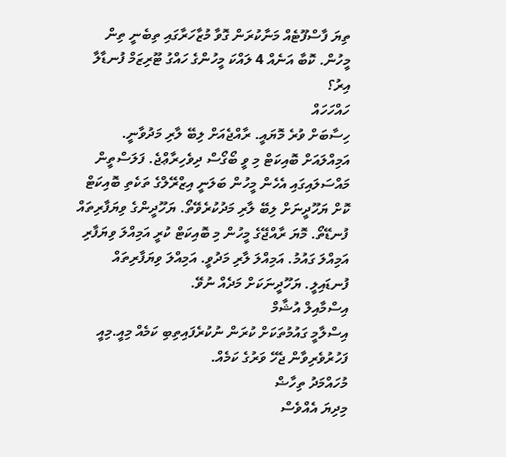ތިޔަ ފާސްފޫޓެއް މަނާކުރަން ގޮވާ މުޒާހަރާގައި ތިބެނީ ތިން މީހުން. ކޮބާ އަނެއް 4 ލައްކަ މީހުންގެ ހައްގު ޓޫރިޒަމް ފުނޑާލާ އިރު؟
ހައްހަހައް
ހިސާބަށް ވުރެ މޮޔައީ. ރާއްޖެއަށް ލިބޭ ލާރި މަދުވާނީ. އަމިއްލައަށް ބޮއިކަޓް މި ވީ ބޯގޯސް ދިވެހިރާޢްޖެ. ފަލަސްތީން މައްސަލައިގައި އެހެން މީހުން ބަލަނީ އިޒްރޭލްގެ ތަކެތި ބޮއިކަޓް ކޮށް ޔަހޫދީނަށް ލިބޭ ލާރި މަދުކުރެވޭތޯ. ޔަހޫދީންގެ ވިޔަފާރިތައް ފުނޑޭތޯ. މޮޔަ ރާއްޖޭގެ މީހުން މި ބޮއިކަޓް ކުރީ އަމިއްލަ ވިޔަފާރި އަމިއްލަ ގައުމު. އަމިއްލަ ލާރި މަދުވީ. އަމިއްލަ ވިޔަފާރިތައް ފުނޑައިލީ. ޔަހޫދީނަކަށް މަދެއް ނުވޭ.
އިސްމާއިލް އުޝާމް
އިސްލާމީ ގައުމުތަކަށް ކުރަން ނުކުރެފައިތިބި ކަމެއް މިއީ.މިއީ ފަހުރުވެރިވާން ޖެހޭ ވަރުގެ ކަމެއް.
މުހައްމަދު ތިހާޟް
މިދިޔަ އެއްވެސް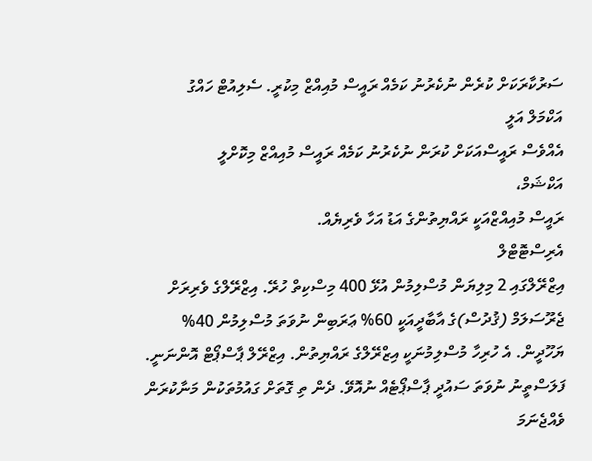ސަރުކާރަކަށް ކުރެން ނުކެރުނު ކަމެއް ރައީސް މުއިއްޒް މިކުރީ. ސެލިއުޓް ހައްގު
އަކްމަލް އަލީ
އެއްވެސް ރައީސްއަކަށް ކުރަން ނުކެރުނު ކަމެއް ރައީސް މުއިއްޒް މިކޮށްލީ
އަކްޝަމް،
ރައީސް މުއިއްޒްއަކީ ރައްޔިތުންގެ އަޑު އަހާ ވެރިޔެއް.
އެރިސްޓޮޓްލް
އިޒްރޭލްގައި 2 މިލިޔަން މުސްލިމުން އުޅޭ 400 މިސްކިތް ހުރޭ. އިޒްރޭލްގެ ވެރިރަށް ޖެރޫސަލަމް (ޤުދުސް)ގެ އާބާދީއަކީ 60% ޢަރަބިން ނުވަތަ މުސްލިމުން 40% ޔަހޫދީން. އެ ހުރިހާ މުސްލިމުނަކީ އިޒްރޭލްގެ ރައްޔިތުން. އިޒްރޭލް ޕާސްޕޯޓް އޮންނަނީ. ފަލަސްތީނު ނުވަތަ ސައުދީ ޕާސްޕޯޓެއް ނުއޮވޭ. ދެން ތި ގޮތަށް ގައުމުތަކުން މަނާކުރަން ވެއްޖެނަމަ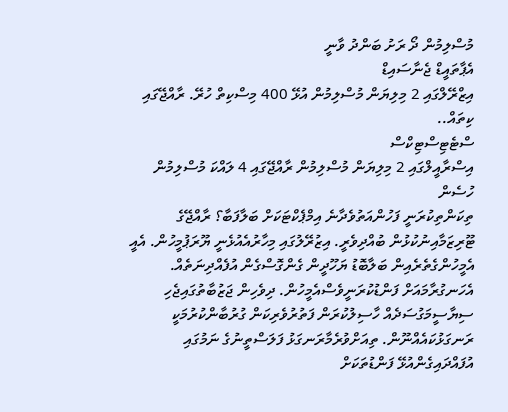މުސްލިމުން ދޯ ރަށު ބަންދު ވާނީ
އެޕާތައީޑް ޖެނާސައިޑް
އިޒްރޭލްގައި 2 މިލިޔަން މުސްލިމުން އުޅޭ 400 މިސްކިތް ހުރޭ. ރާއްޖޭގައި ކިތައް..
ސްޓެޓިސްޓިކްސް
އިސްރާއީލްގައި 2 މިލިޔަން މުސްލިމުން ރާއްޖޭގައި 4 ލައްކަ މުސްލިމުން
ހުސެން
ތިކަންތިކުރަނީ ފަހުންއަތުވެދާނެ އިމްޕެކްޓަކަށް ބަލާފަބާ؟ ރާއްޖޭގެ ޓޫރިޒަމާއިނުކުޅުން ބުއްދިވެރީ. އިޒުރޭލުގައި މިހާރުއެއުޅެނީ ޔޫރަޕުމީހުން. އެއީ އެމީހުންގެތެރެއިން ބަލާބޮޑު ޔަހޫދީން ގެންގޮސްގެން އުފެއްދިނަތެއް. އެހަނގުރާމައަށް ފަންޑުކުރަނީވެސްއެމީހުން. ދިވެހިން ޖަޒުބާތުގައިޖެހި ސިޔާސީމަގުސަދެއް ހާސިލުކުރަން ފަތުރުވެރިކަން ގުރުބާންކުރުމަކީ ރަނގަޅުކައެއްނޫން. ތިއަށްވުރެމާރަނގަޅު ފަލަސްތީނުގެ ނަމުގައި އުފައްދައިގެންއުޅޭ ފަންޑުތަކަށް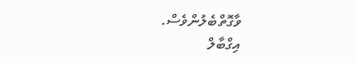ވާގޮތްބެލުންވެސް.
އިގްބާލް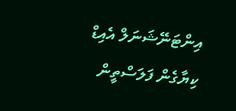އިންޓަނޭޝަނަލް އެއިޑް ކިޔާގެން ފަލަސްތީން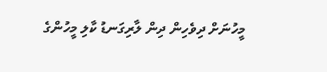މީހުނަށް ދިވެހިން ދިން ލާރިގަނޑު ކާލި މީހުންގެ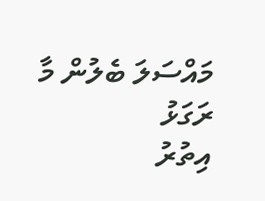މައްސަލަ ބެލުން މާ ރަގަޅު
އިތުރު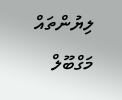ލިޔުންތައް
މަގްބޫލް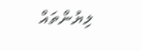ލިޔުންތައް